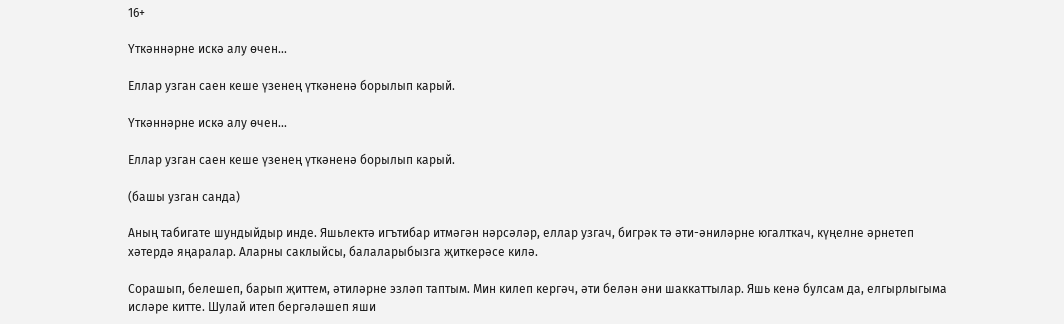16+

Үткәннәрне искә алу өчен...

Еллар узган саен кеше үзенең үткәненә борылып карый.

Үткәннәрне искә алу өчен...

Еллар узган саен кеше үзенең үткәненә борылып карый.

(башы узган санда)

Аның табигате шундыйдыр инде. Яшьлектә игътибар итмәгән нәрсәләр, еллар узгач, бигрәк тә әти-әниләрне югалткач, күңелне әрнетеп хәтердә яңаралар. Аларны саклыйсы, балаларыбызга җиткерәсе килә.

Сорашып, белешеп, барып җиттем, әтиләрне эзләп таптым. Мин килеп кергәч, әти белән әни шаккаттылар. Яшь кенә булсам да, елгырлыгыма исләре китте. Шулай итеп бергәләшеп яши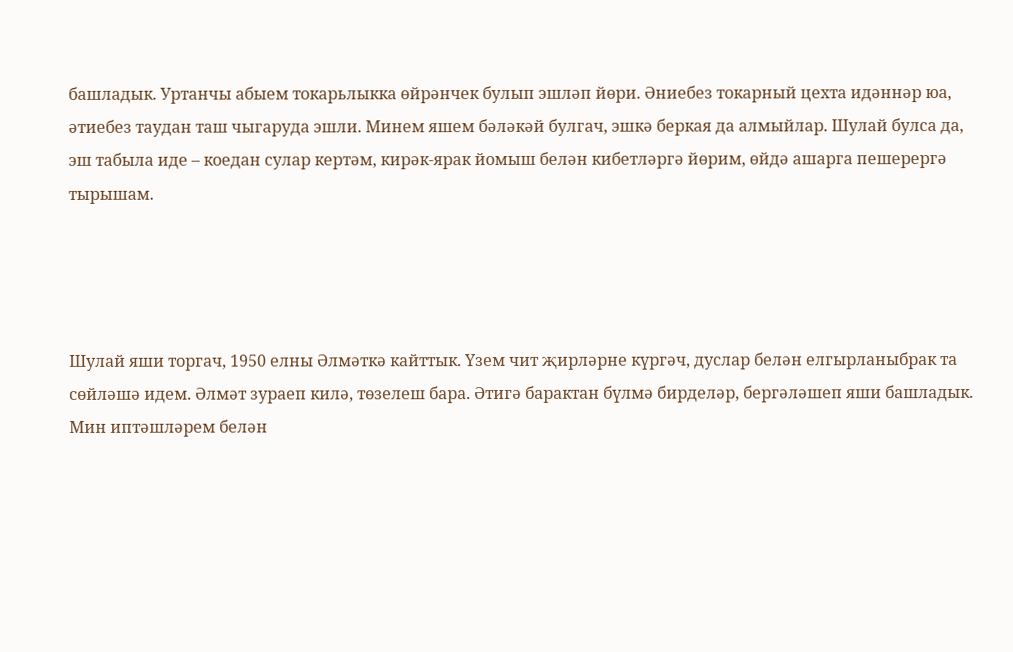башладык. Уртанчы абыем токарьлыкка өйрәнчек булып эшләп йөри. Әниебез токарный цехта идәннәр юа, әтиебез таудан таш чыгаруда эшли. Минем яшем бәләкәй булгач, эшкә беркая да алмыйлар. Шулай булса да, эш табыла иде – коедан сулар кертәм, кирәк-ярак йомыш белән кибетләргә йөрим, өйдә ашарга пешерергә тырышам.




Шулай яши торгач, 1950 елны Әлмәткә кайттык. Үзем чит җирләрне күргәч, дуслар белән елгырланыбрак та сөйләшә идем. Әлмәт зураеп килә, төзелеш бара. Әтигә барактан бүлмә бирделәр, бергәләшеп яши башладык. Мин иптәшләрем белән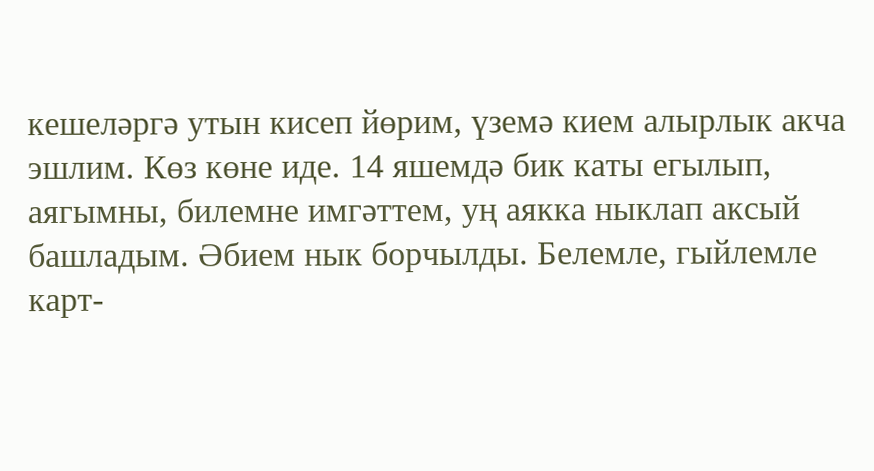кешеләргә утын кисеп йөрим, үземә кием алырлык акча эшлим. Көз көне иде. 14 яшемдә бик каты егылып, аягымны, билемне имгәттем, уң аякка ныклап аксый башладым. Әбием нык борчылды. Белемле, гыйлемле карт-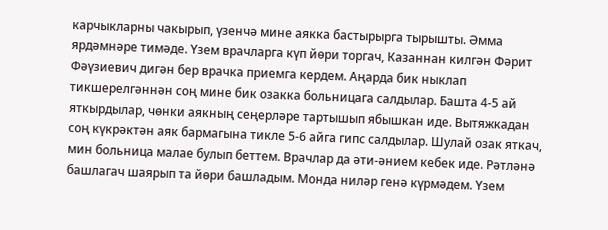карчыкларны чакырып, үзенчә мине аякка бастырырга тырышты. Әмма ярдәмнәре тимәде. Үзем врачларга күп йөри торгач, Казаннан килгән Фәрит Фәүзиевич дигән бер врачка приемга кердем. Аңарда бик ныклап тикшерелгәннән соң мине бик озакка больницага салдылар. Башта 4-5 ай яткырдылар, чөнки аякның сеңерләре тартышып ябышкан иде. Вытяжкадан соң күкрәктән аяк бармагына тикле 5-6 айга гипс салдылар. Шулай озак яткач, мин больница малае булып беттем. Врачлар да әти-әнием кебек иде. Рәтләнә башлагач шаярып та йөри башладым. Монда ниләр генә күрмәдем. Үзем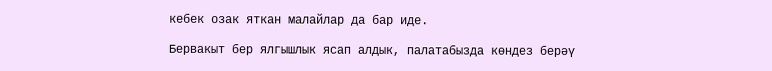кебек озак яткан малайлар да бар иде.

Бервакыт бер ялгышлык ясап алдык, палатабызда көндез берәү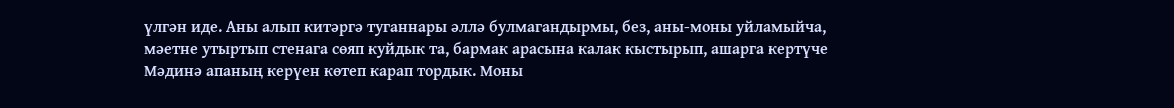үлгән иде. Аны алып китәргә туганнары әллә булмагандырмы, без, аны-моны уйламыйча, мәетне утыртып стенага сөяп куйдык та, бармак арасына калак кыстырып, ашарга кертүче Мәдинә апаның керүен көтеп карап тордык. Моны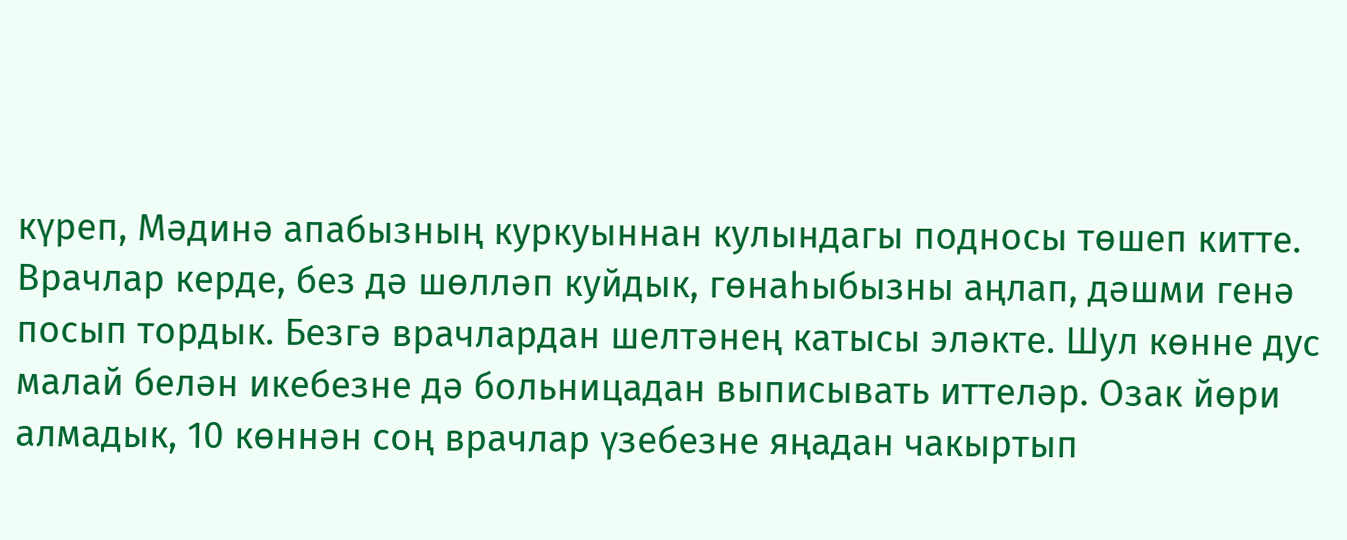күреп, Мәдинә апабызның куркуыннан кулындагы подносы төшеп китте. Врачлар керде, без дә шөлләп куйдык, гөнаһыбызны аңлап, дәшми генә посып тордык. Безгә врачлардан шелтәнең катысы эләкте. Шул көнне дус малай белән икебезне дә больницадан выписывать иттеләр. Озак йөри алмадык, 10 көннән соң врачлар үзебезне яңадан чакыртып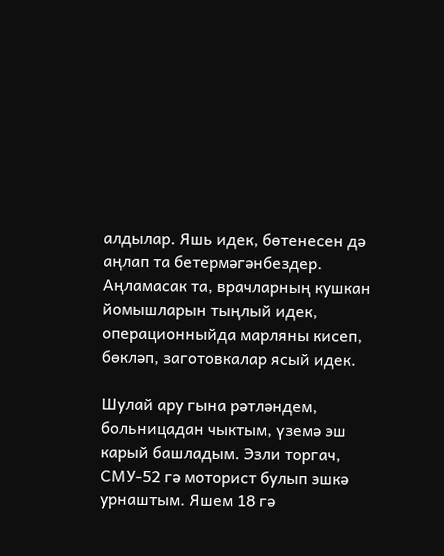алдылар. Яшь идек, бөтенесен дә аңлап та бетермәгәнбездер. Аңламасак та, врачларның кушкан йомышларын тыңлый идек, операционныйда марляны кисеп, бөкләп, заготовкалар ясый идек.

Шулай ару гына рәтләндем, больницадан чыктым, үземә эш карый башладым. Эзли торгач, СМУ-52 гә моторист булып эшкә урнаштым. Яшем 18 гә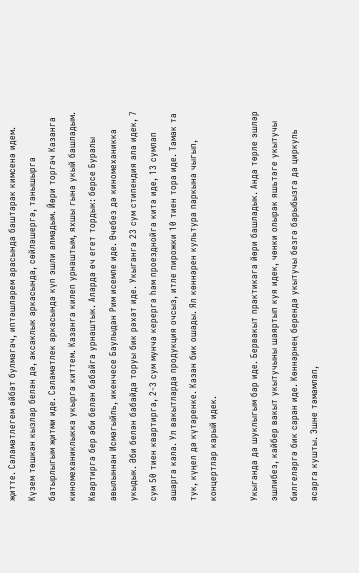җитте. Сәламәтлегем әйбәт булмагач, иптәшләрем арасында баштарак кимсенә идем. Күзем төшкән кызлар белән дә, аксаклык аркасында, сөйләшергә, танышырга батырлыгым җитми иде. Сәламәтлек аркасында күп эшли алмадым. Йөри торгач Казанга киномеханиклыкка укырга киттем. Казанга килеп урнаштым, яхшы гына укый башладым. Квартирга бер әби белән бабайга урнаштык. Аларда өч егет тордык: берсе Буралы авылыннан Исмәгыйль, икенчесе Баулыдан Рим исемле иде. Өчебез дә киномеханикка укыдык. Әби белән бабайда торуы бик рәхәт иде. Укыганга 23 сум стипендия ала идек, 7 сум 50 тиен квартирга, 2-3 сум мунча керергә һәм проезднойга китә иде, 13 сумлап ашарга кала. Ул вакытларда продукция очсыз, итле пирожки 10 тиен тора иде. Тамак та тук, күңел дә күтәренке. Казан бик ошады. Ял көннәрен культура паркына чыгып, концертлар карый идек.

Укыганда да шуклыгым бар иде. Бервакыт практикага йөри башладык. Анда төрле эшләр эшлибез, кайбер вакыт укытучыны шаяртып куя идек, чөнки олырак яшьтәге укытучы билгеләргә бик саран иде. Көннәрнең берендә укытучы безгә барыбызга да циркуль ясарга кушты. Эшне тәмамлап,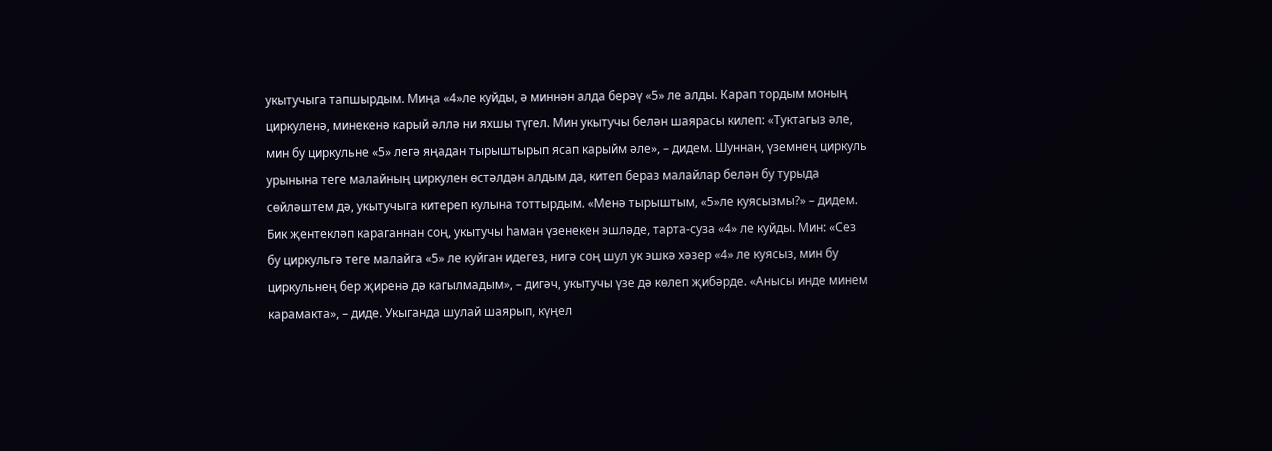укытучыга тапшырдым. Миңа «4»ле куйды, ә миннән алда берәү «5» ле алды. Карап тордым моның циркуленә, минекенә карый әллә ни яхшы түгел. Мин укытучы белән шаярасы килеп: «Туктагыз әле, мин бу циркульне «5» легә яңадан тырыштырып ясап карыйм әле», – дидем. Шуннан, үземнең циркуль урынына теге малайның циркулен өстәлдән алдым да, китеп бераз малайлар белән бу турыда сөйләштем дә, укытучыга китереп кулына тоттырдым. «Менә тырыштым, «5»ле куясызмы?» – дидем. Бик җентекләп караганнан соң, укытучы һаман үзенекен эшләде, тарта-суза «4» ле куйды. Мин: «Сез бу циркульгә теге малайга «5» ле куйган идегез, нигә соң шул ук эшкә хәзер «4» ле куясыз, мин бу циркульнең бер җиренә дә кагылмадым», – дигәч, укытучы үзе дә көлеп җибәрде. «Анысы инде минем карамакта», – диде. Укыганда шулай шаярып, күңел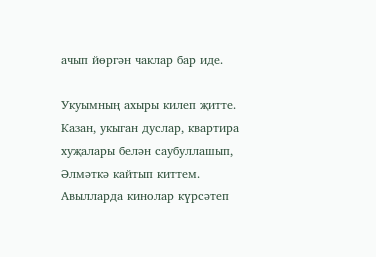ачып йөргән чаклар бар иде.

Укуымның ахыры килеп җитте. Казан, укыган дуслар, квартира хуҗалары белән саубуллашып, Әлмәткә кайтып киттем. Авылларда кинолар күрсәтеп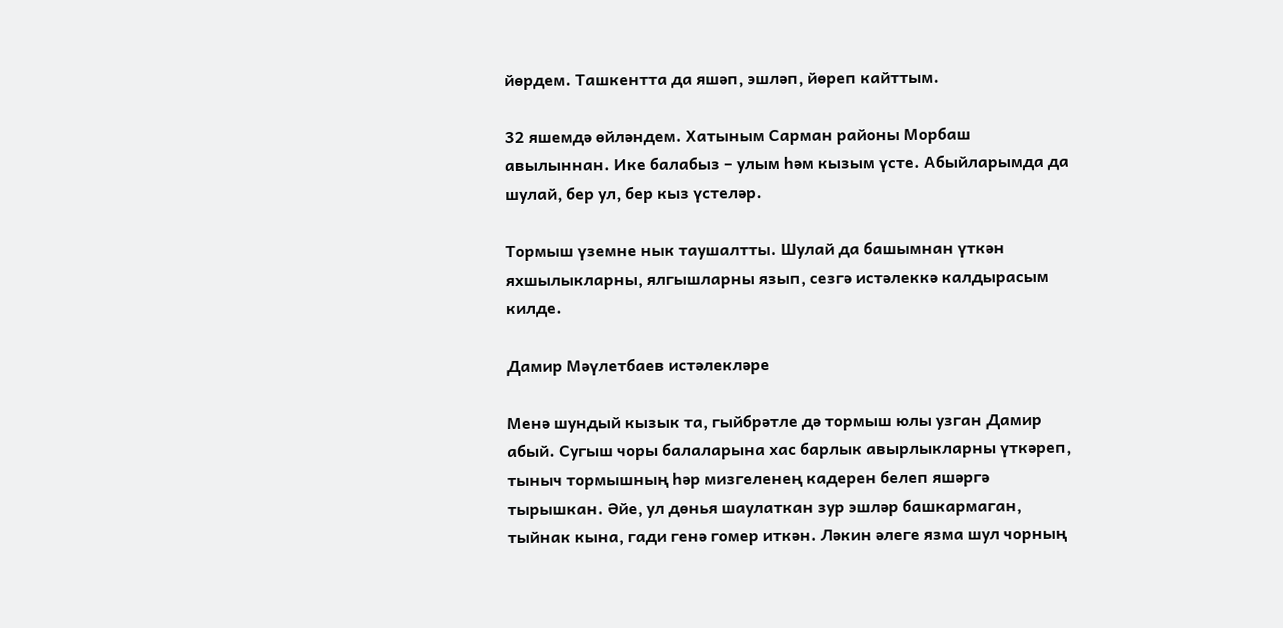йөрдем. Ташкентта да яшәп, эшләп, йөреп кайттым.

32 яшемдә өйләндем. Хатыным Сарман районы Морбаш авылыннан. Ике балабыз – улым һәм кызым үсте. Абыйларымда да шулай, бер ул, бер кыз үстеләр.

Тормыш үземне нык таушалтты. Шулай да башымнан үткән яхшылыкларны, ялгышларны язып, сезгә истәлеккә калдырасым килде.

Дамир Мәүлетбаев истәлекләре

Менә шундый кызык та, гыйбрәтле дә тормыш юлы узган Дамир абый. Сугыш чоры балаларына хас барлык авырлыкларны үткәреп, тыныч тормышның һәр мизгеленең кадерен белеп яшәргә тырышкан. Әйе, ул дөнья шаулаткан зур эшләр башкармаган, тыйнак кына, гади генә гомер иткән. Ләкин әлеге язма шул чорның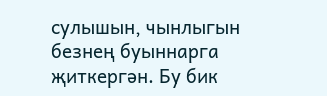сулышын, чынлыгын безнең буыннарга җиткергән. Бу бик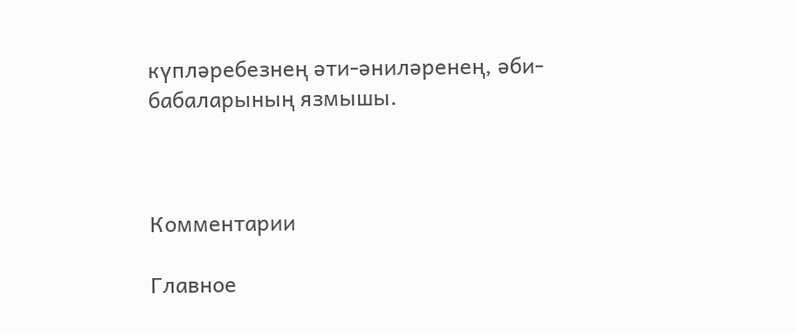күпләребезнең әти-әниләренең, әби-бабаларының язмышы.



Комментарии

Главное